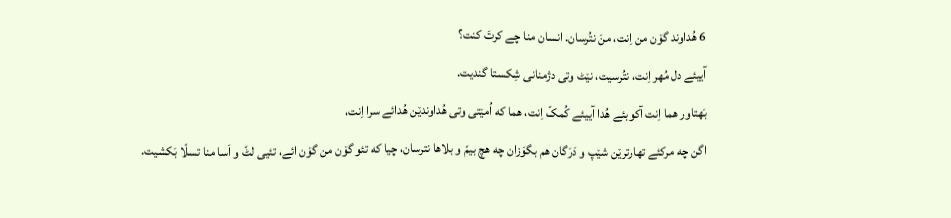6 هُداوند گۆن من اِنت، منَ نتُرسان. انسان منا چے کرتَ کنت؟
آییئے دل مُهر اِنت، نتُرسیت، نێٹ وتی دژمنانی شِکستا گندیت.
بَهتاور هما اِنت آکوبئے هُدا آییئے کُمکّ اِنت، هما که اُمێتی وتی هُداوندێن هُدائے سرا اِنت،
اگن چه مرکئے تهارترێن شێپ و دَرَگان هم بگوَزان چه هچ بیمّ و بلاها نترسان، چیا که تئو گۆن من گۆن ائے، تئیی لٹّ و اَسا منا تسلّا بَکشیت.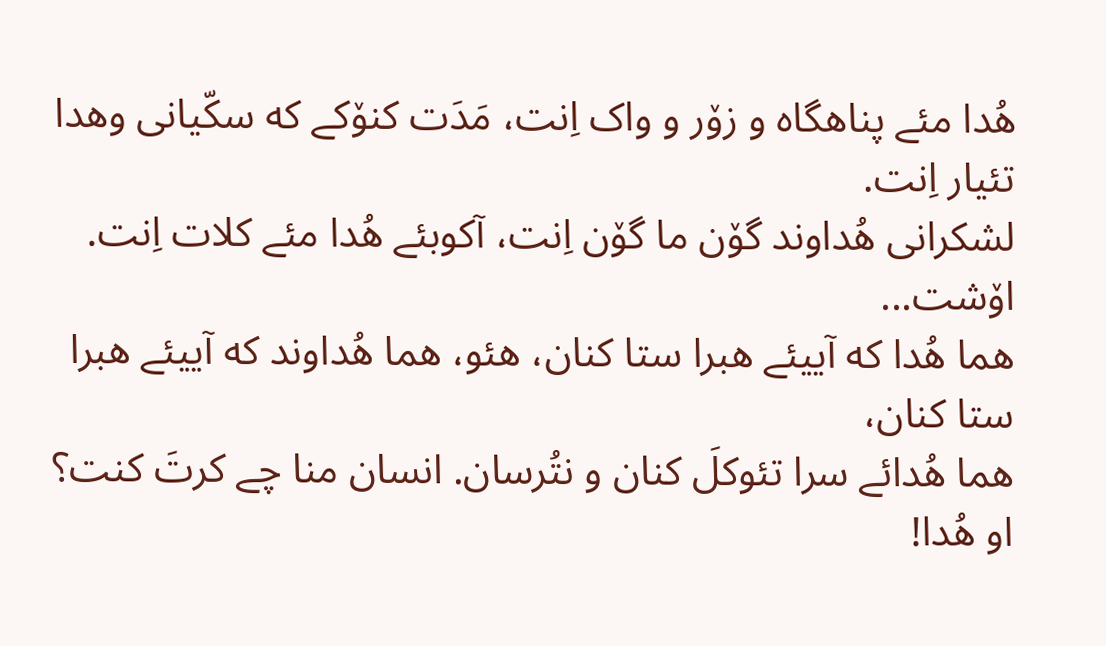هُدا مئے پناهگاه و زۆر و واک اِنت، مَدَت کنۆکے که سکّیانی وهدا تئیار اِنت.
لشکرانی هُداوند گۆن ما گۆن اِنت، آکوبئے هُدا مئے کلات اِنت. اۆشت...
هما هُدا که آییئے هبرا ستا کنان، هئو، هما هُداوند که آییئے هبرا ستا کنان،
هما هُدائے سرا تئوکلَ کنان و نتُرسان. انسان منا چے کرتَ کنت؟
او هُدا!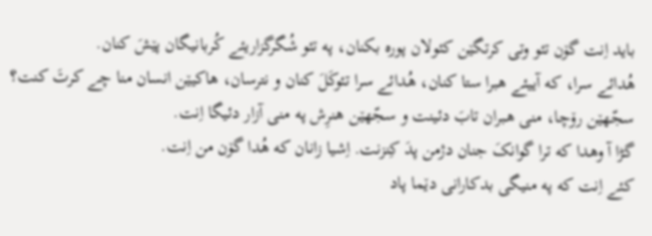باید اِنت گۆن تئو وتی کرتگێن کئولان پوره بکنان، په تئو شُگرگزاریئے کُربانیگان پێشَ کنان.
هُدائے سرا، که آییئے هبرا ستا کنان، هُدائے سرا تئوکَلَ کنان و نترسان، هاکیێن انسان منا چے کرتَ کنت؟
سجّهێن رۆچا، منی هبران تابَ دئینت و سجّهێن هنرِش په منی آزار دئیگا اِنت.
گڑا آ وهدا که ترا گوانکَ جنان دژمن پدَ کِنزنت. اِشیا زانان که هُدا گۆن من اِنت.
کئے اِنت که په منیگی بدکارانی دێما پاد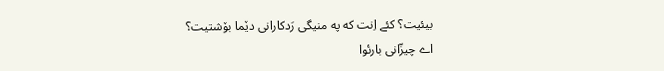بیئیت؟ کئے اِنت که په منیگی رَدکارانی دێما بۆشتیت؟
اے چیزّانی بارئوا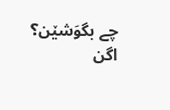چے بگوَشێن؟ اگن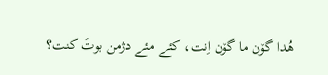هُدا گۆن ما گۆن اِنت، کئے مئے دژمن بوتَ کنت؟